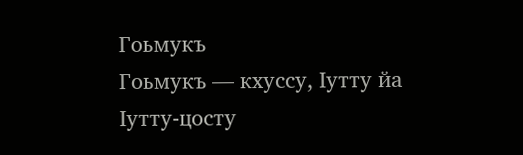Гоьмукъ
Гоьмукъ — кхуссу, Ӏутту йа Ӏутту-цосту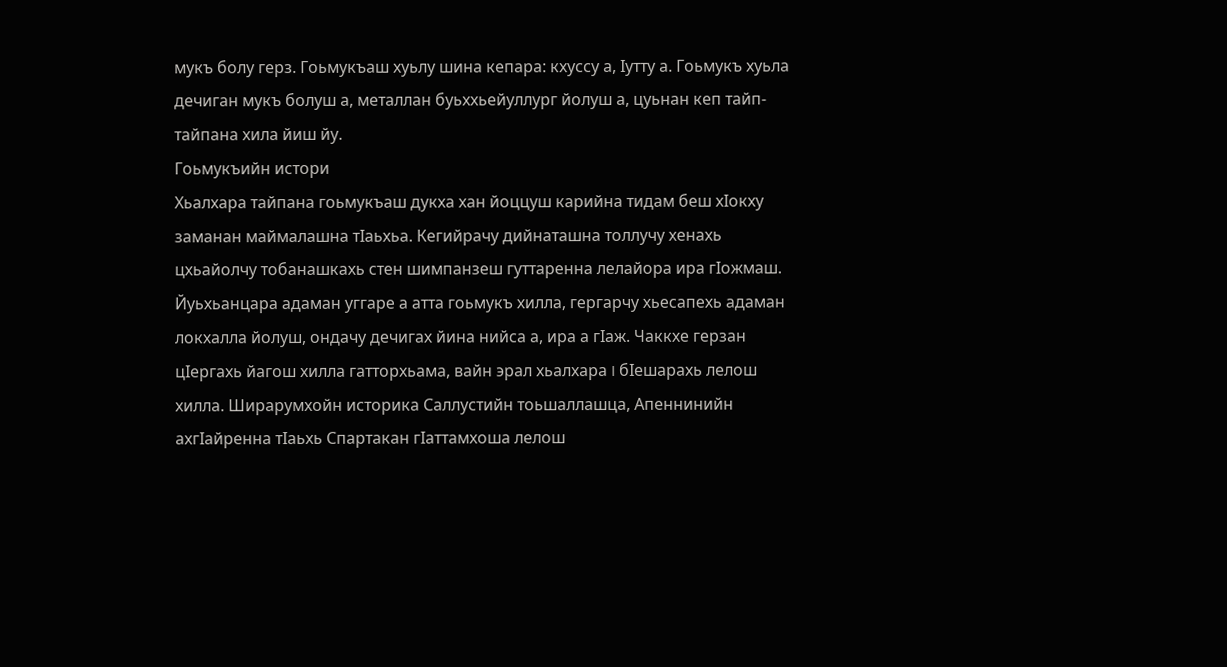мукъ болу герз. Гоьмукъаш хуьлу шина кепара: кхуссу а, Ӏутту а. Гоьмукъ хуьла дечиган мукъ болуш а, металлан буьххьейуллург йолуш а, цуьнан кеп тайп-тайпана хила йиш йу.
Гоьмукъийн истори
Хьалхара тайпана гоьмукъаш дукха хан йоццуш карийна тидам беш хӀокху заманан маймалашна тӀаьхьа. Кегийрачу дийнаташна толлучу хенахь цхьайолчу тобанашкахь стен шимпанзеш гуттаренна лелайора ира гӀожмаш.
Йуьхьанцара адаман уггаре а атта гоьмукъ хилла, гергарчу хьесапехь адаман локхалла йолуш, ондачу дечигах йина нийса а, ира а гӀаж. Чаккхе герзан цӀергахь йагош хилла гатторхьама, вайн эрал хьалхара I бӀешарахь лелош хилла. Ширарумхойн историка Саллустийн тоьшаллашца, Апеннинийн ахгӀайренна тӀаьхь Спартакан гӀаттамхоша лелош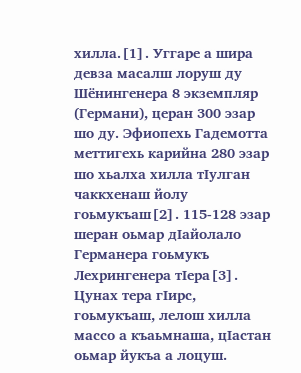хилла.[1]. Уггаре а шира девза масалш лоруш ду Шёнингенера 8 экземпляр (Германи), церан 300 эзар шо ду. Эфиопехь Гадемотта меттигехь карийна 280 эзар шо хьалха хилла тӀулган чаккхенаш йолу гоьмукъаш[2]. 115-128 эзар шеран оьмар дӀайолало Германера гоьмукъ Лехрингенера тӀера[3].
Цунах тера гӀирс, гоьмукъаш, лелош хилла массо а къаьмнаша, цӀастан оьмар йукъа а лоцуш.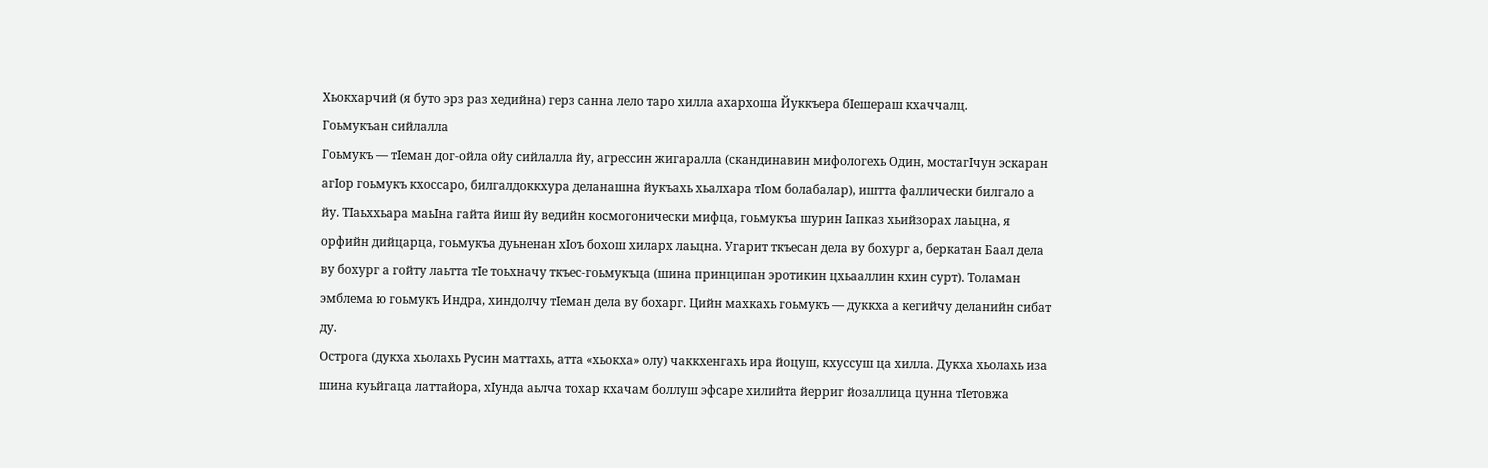Хьокхарчий (я буто эрз раз хедийна) герз санна лело таро хилла ахархоша Йуккъера бӀешераш кхаччалц.
Гоьмукъан сийлалла
Гоьмукъ — тӀеман дог-ойла ойу сийлалла йу, агрессин жигаралла (скандинавин мифологехь Один, мостагӀчун эскаран агӀор гоьмукъ кхоссаро, билгалдоккхура деланашна йукъахь хьалхара тӀом болабалар), иштта фаллически билгало а йу. ТӀаьххьара маьӀна гайта йиш йу ведийн космогонически мифца, гоьмукъа шурин Ӏапказ хьийзорах лаьцна, я орфийн дийцарца, гоьмукъа дуьненан хӀоъ бохош хиларх лаьцна. Угарит ткъесан дела ву бохург а, беркатан Баал дела ву бохург а гойту лаьтта тӀе тоьхначу ткъес-гоьмукъца (шина принципан эротикин цхьааллин кхин сурт). Толаман эмблема ю гоьмукъ Индра, хиндолчу тӀеман дела ву бохарг. Цийн махкахь гоьмукъ — дуккха а кегийчу деланийн сибат ду.
Острога (дукха хьолахь Русин маттахь, атта «хьокха» олу) чаккхенгахь ира йоцуш, кхуссуш ца хилла. Дукха хьолахь иза шина куьйгаца латтайора, хӀунда аьлча тохар кхачам боллуш эфсаре хилийта йерриг йозаллица цунна тӀетовжа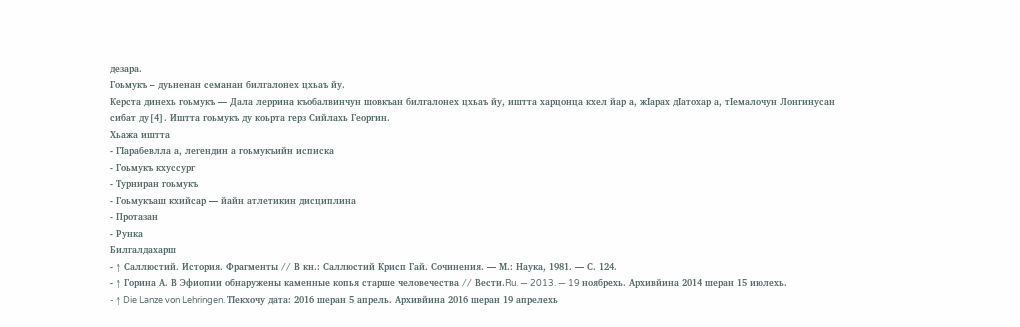дезара.
Гоьмукъ – дуьненан семанан билгалонех цхьаъ йу.
Керста динехь гоьмукъ — Дала леррина къобалвинчун шовкъан билгалонех цхьаъ йу, иштта харцонца кхел йар а, жӀарах дӀатохар а, тӀемалочун Лонгинусан сибат ду[4]. Иштта гоьмукъ ду коьрта герз Сийлахь Георгин.
Хьажа иштта
- ГӀарабевлла а, легендин а гоьмукъийн исписка
- Гоьмукъ кхуссург
- Турниран гоьмукъ
- Гоьмукъаш кхийсар — йайн атлетикин дисциплина
- Протазан
- Рунка
Билгалдахарш
- ↑ Саллюстий. История. Фрагменты // В кн.: Саллюстий Крисп Гай. Сочинения. — М.: Наука, 1981. — С. 124.
- ↑ Горина А. В Эфиопии обнаружены каменные копья старше человечества // Вести.Ru. — 2013. — 19 ноябрехь. Архивйина 2014 шеран 15 июлехь.
- ↑ Die Lanze von Lehringen. ТӀекхочу дата: 2016 шеран 5 апрель. Архивйина 2016 шеран 19 апрелехь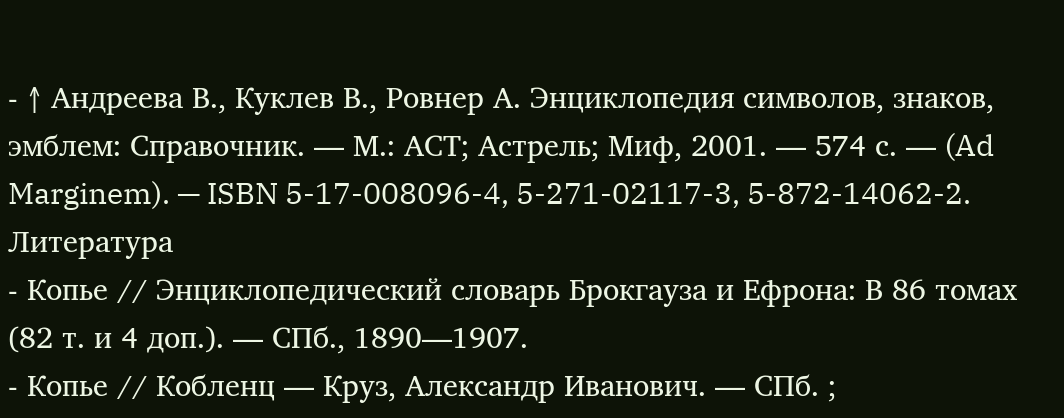- ↑ Андреева В., Куклев В., Ровнер А. Энциклопедия символов, знаков, эмблем: Справочник. — М.: АСТ; Астрель; Миф, 2001. — 574 с. — (Ad Marginem). — ISBN 5-17-008096-4, 5-271-02117-3, 5-872-14062-2.
Литература
- Копье // Энциклопедический словарь Брокгауза и Ефрона: В 86 томах (82 т. и 4 доп.). — СПб., 1890—1907.
- Копье // Кобленц — Круз, Александр Иванович. — СПб. ;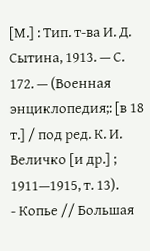[М.] : Тип. т-ва И. Д. Сытина, 1913. — С. 172. — (Военная энциклопедия;: [в 18 т.] / под ред. К. И. Величко [и др.] ; 1911—1915, т. 13).
- Копье // Большая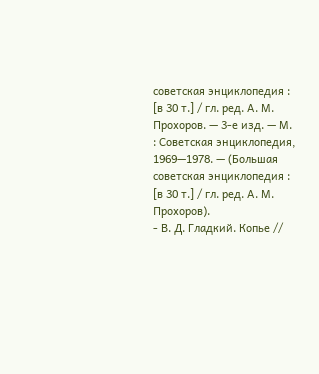советская энциклопедия : [в 30 т.] / гл. ред. А. М. Прохоров. — 3-е изд. — М. : Советская энциклопедия, 1969—1978. — (Большая советская энциклопедия : [в 30 т.] / гл. ред. А. М. Прохоров).
- В. Д. Гладкий. Копье //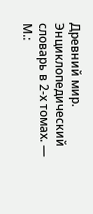Древний мир. Энциклопедический словарь в 2-х томах. — М.: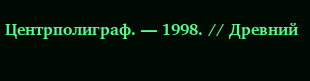Центрполиграф. — 1998. // Древний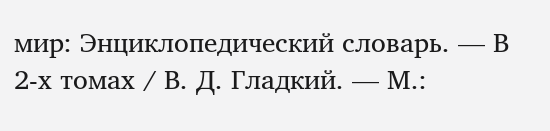мир: Энциклопедический словарь. — В 2-х томах / В. Д. Гладкий. — М.: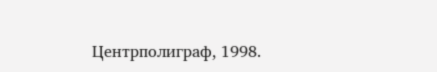Центрполиграф, 1998.